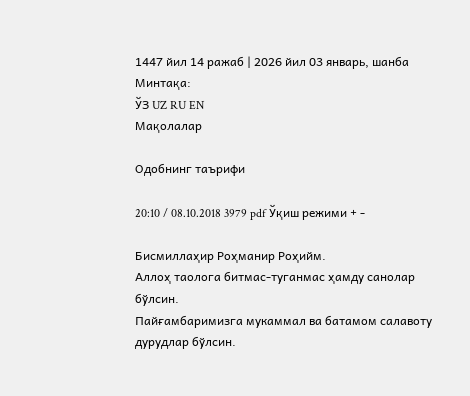1447 йил 14 ражаб | 2026 йил 03 январь, шанба
Минтақа:
ЎЗ UZ RU EN
Мақолалар

Одобнинг таърифи

20:10 / 08.10.2018 3979 pdf Ўқиш режими + -

Бисмиллаҳир Роҳманир Роҳийм.
Аллоҳ таолога битмас-туганмас ҳамду санолар бўлсин.
Пайғамбаримизга мукаммал ва батамом салавоту дурудлар бўлсин.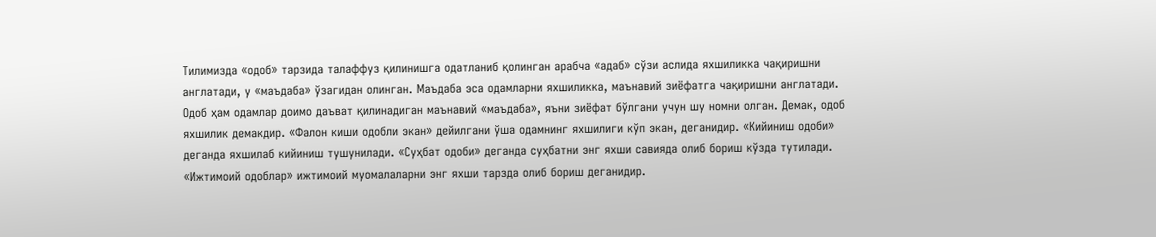Тилимизда «одоб» тарзида талаффуз қилинишга одатланиб қолинган арабча «адаб» сўзи аслида яхшиликка чақиришни англатади, у «маъдаба» ўзагидан олинган. Маъдаба эса одамларни яхшиликка, маънавий зиёфатга чақиришни англатади. Одоб ҳам одамлар доимо даъват қилинадиган маънавий «маъдаба», яъни зиёфат бўлгани учун шу номни олган. Демак, одоб яхшилик демакдир. «Фалон киши одобли экан» дейилгани ўша одамнинг яхшилиги кўп экан, деганидир. «Кийиниш одоби» деганда яхшилаб кийиниш тушунилади. «Суҳбат одоби» деганда суҳбатни энг яхши савияда олиб бориш кўзда тутилади. «Ижтимоий одоблар» ижтимоий муомалаларни энг яхши тарзда олиб бориш деганидир.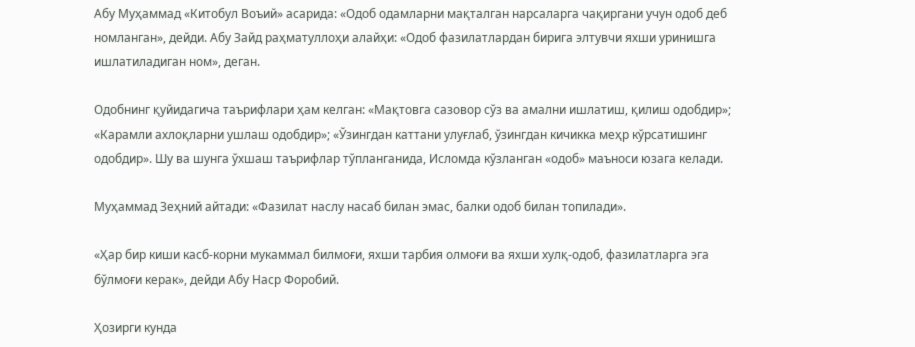Абу Муҳаммад «Китобул Воъий» асарида: «Одоб одамларни мақталган нарсаларга чақиргани учун одоб деб номланган», дейди. Абу Зайд раҳматуллоҳи алайҳи: «Одоб фазилатлардан бирига элтувчи яхши уринишга ишлатиладиган ном», деган.

Одобнинг қуйидагича таърифлари ҳам келган: «Мақтовга сазовор сўз ва амални ишлатиш, қилиш одобдир»; «Карамли ахлоқларни ушлаш одобдир»; «Ўзингдан каттани улуғлаб, ўзингдан кичикка меҳр кўрсатишинг одобдир». Шу ва шунга ўхшаш таърифлар тўпланганида, Исломда кўзланган «одоб» маъноси юзага келади.

Муҳаммад Зеҳний айтади: «Фазилат наслу насаб билан эмас, балки одоб билан топилади».

«Ҳар бир киши касб-корни мукаммал билмоғи, яхши тарбия олмоғи ва яхши хулқ-одоб, фазилатларга эга бўлмоғи керак», дейди Абу Наср Форобий.

Ҳозирги кунда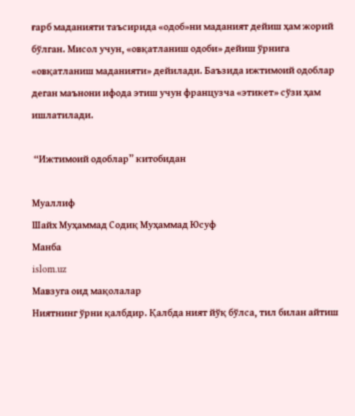ғарб маданияти таъсирида «одоб»ни маданият дейиш ҳам жорий бўлган. Мисол учун, «овқатланиш одоби» дейиш ўрнига «овқатланиш маданияти» дейилади. Баъзида ижтимоий одоблар деган маънони ифода этиш учун французча «этикет» сўзи ҳам ишлатилади.

 “Ижтимоий одоблар” китобидан

Муаллиф
Шайх Муҳаммад Содиқ Муҳаммад Юсуф
Манба
islom.uz
Мавзуга оид мақолалар
Ниятнинг ўрни қалбдир. Қалбда ният йўқ бўлса, тил билан айтиш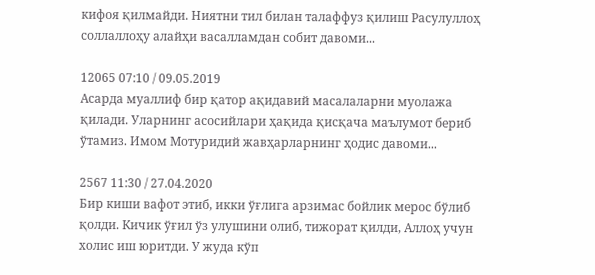кифоя қилмайди. Ниятни тил билан талаффуз қилиш Расулуллоҳ соллаллоҳу алайҳи васалламдан собит давоми...

12065 07:10 / 09.05.2019
Асарда муаллиф бир қатор ақидавий масалаларни муолажа қилади. Уларнинг асосийлари ҳақида қисқача маълумот бериб ўтамиз. Имом Мотуридий жавҳарларнинг ҳодис давоми...

2567 11:30 / 27.04.2020
Бир киши вафот этиб, икки ўғлига арзимас бойлик мерос бўлиб қолди. Кичик ўғил ўз улушини олиб, тижорат қилди, Аллоҳ учун холис иш юритди. У жуда кўп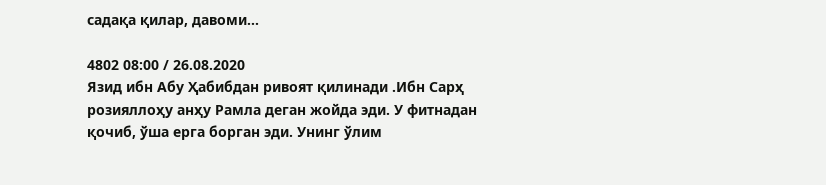садақа қилар, давоми...

4802 08:00 / 26.08.2020
Язид ибн Абу Ҳабибдан ривоят қилинади .Ибн Сарҳ розияллоҳу анҳу Рамла деган жойда эди. У фитнадан қочиб, ўша ерга борган эди. Унинг ўлим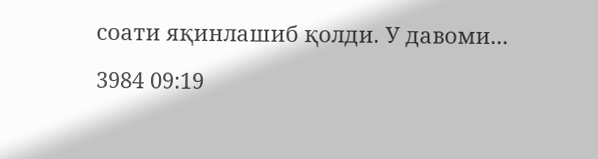соати яқинлашиб қолди. У давоми...

3984 09:19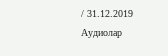/ 31.12.2019
Аудиолар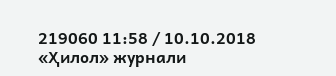219060 11:58 / 10.10.2018
«Ҳилол» журнали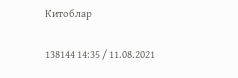Китоблар

138144 14:35 / 11.08.2021